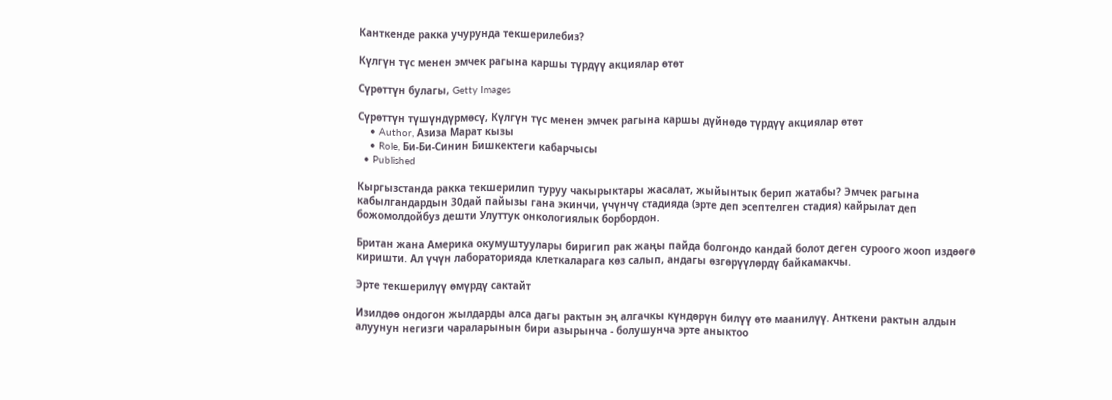Канткенде ракка учурунда текшерилебиз?

Күлгүн түс менен эмчек рагына каршы түрдүү акциялар өтөт

Сүрөттүн булагы, Getty Images

Сүрөттүн түшүндүрмөсү, Күлгүн түс менен эмчек рагына каршы дүйнөдө түрдүү акциялар өтөт
    • Author, Азиза Марат кызы
    • Role, Би-Би-Синин Бишкектеги кабарчысы
  • Published

Кыргызстанда ракка текшерилип туруу чакырыктары жасалат, жыйынтык берип жатабы? Эмчек рагына кабылгандардын 30дай пайызы гана экинчи, үчүнчү стадияда (эрте деп эсептелген стадия) кайрылат деп божомолдойбуз дешти Улуттук онкологиялык борбордон.

Британ жана Америка окумуштуулары биригип рак жаңы пайда болгондо кандай болот деген суроого жооп издөөгө киришти. Ал үчүн лабораторияда клеткаларага көз салып, андагы өзгөрүүлөрдү байкамакчы.

Эрте текшерилүү өмүрдү сактайт

Изилдөө ондогон жылдарды алса дагы рактын эң алгачкы күндөрүн билүү өтө маанилүү. Анткени рактын алдын алуунун негизги чараларынын бири азырынча - болушунча эрте аныктоо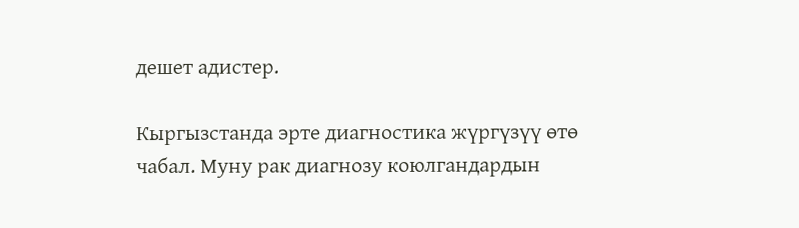дешет адистер.

Кыргызстанда эрте диагностика жүргүзүү өтө чабал. Муну рак диагнозу коюлгандардын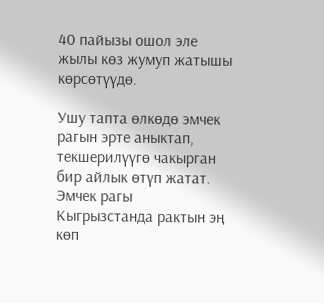40 пайызы ошол эле жылы көз жумуп жатышы көрсөтүүдө.

Ушу тапта өлкөдө эмчек рагын эрте аныктап, текшерилүүгө чакырган бир айлык өтүп жатат. Эмчек рагы Кыгрызстанда рактын эң көп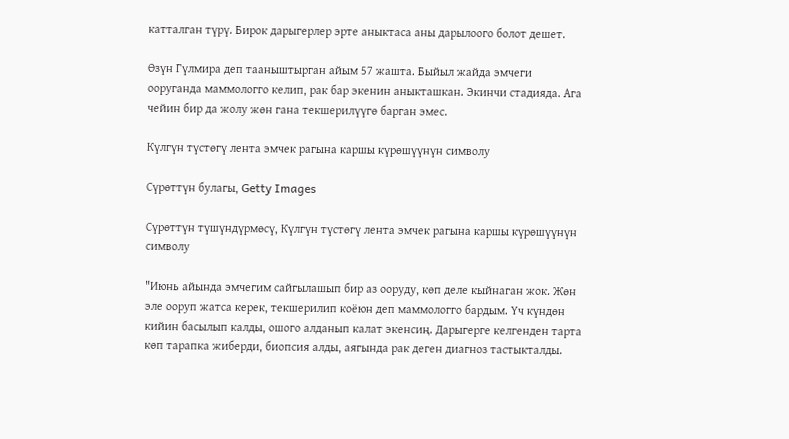катталган түрү. Бирок дарыгерлер эрте аныктаса аны дарылоого болот дешет.

Өзүн Гүлмира деп тааныштырган айым 57 жашта. Быйыл жайда эмчеги ооруганда маммологго келип, рак бар экенин аныкташкан. Экинчи стадияда. Ага чейин бир да жолу жөн гана текшерилүүгө барган эмес.

Күлгүн түстөгү лента эмчек рагына каршы күрөшүүнүн символу

Сүрөттүн булагы, Getty Images

Сүрөттүн түшүндүрмөсү, Күлгүн түстөгү лента эмчек рагына каршы күрөшүүнүн символу

"Июнь айында эмчегим сайгылашып бир аз ооруду, көп деле кыйнаган жок. Жөн эле ооруп жатса керек, текшерилип коёюн деп маммологго бардым. Үч күндөн кийин басылып калды, ошого алданып калат экенсиң. Дарыгерге келгенден тарта көп тарапка жиберди, биопсия алды, аягында рак деген диагноз тастыкталды.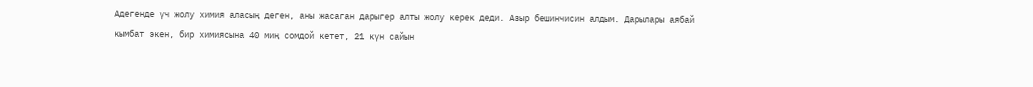Адегенде үч жолу химия аласың деген, аны жасаган дарыгер алты жолу керек деди. Азыр бешинчисин алдым. Дарылары аябай кымбат экен, бир химиясына 40 миң сомдой кетет, 21 күн сайын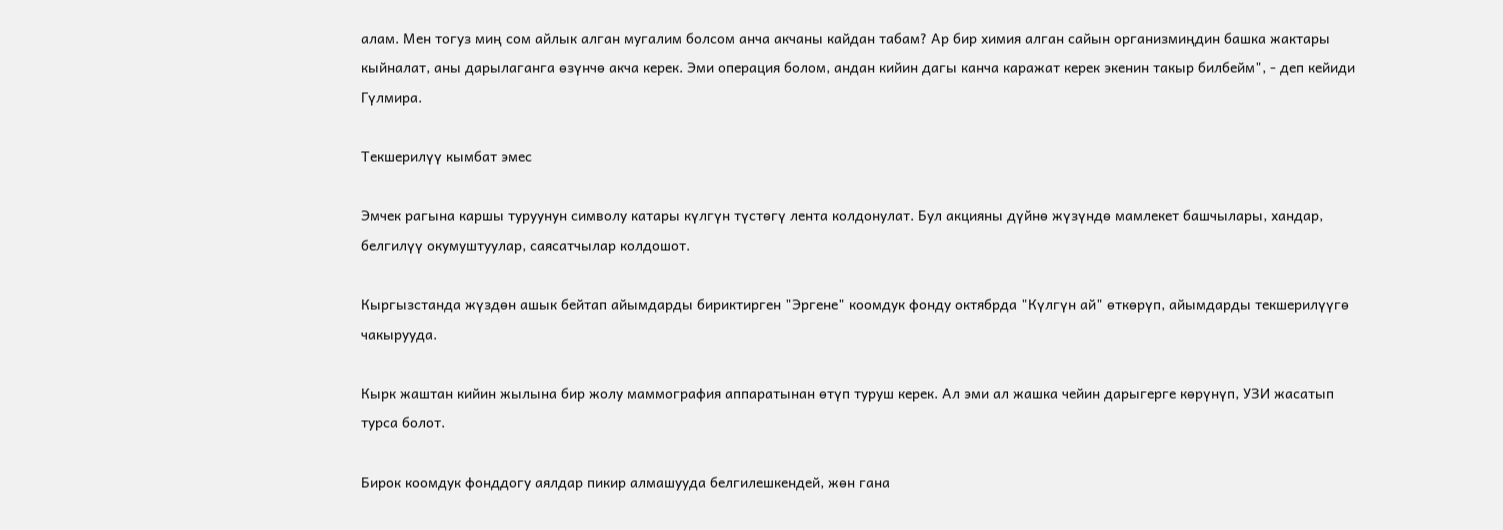алам. Мен тогуз миң сом айлык алган мугалим болсом анча акчаны кайдан табам? Ар бир химия алган сайын организмиңдин башка жактары кыйналат, аны дарылаганга өзүнчө акча керек. Эми операция болом, андан кийин дагы канча каражат керек экенин такыр билбейм", - деп кейиди Гүлмира.

Текшерилүү кымбат эмес

Эмчек рагына каршы туруунун символу катары күлгүн түстөгү лента колдонулат. Бул акцияны дүйнө жүзүндө мамлекет башчылары, хандар, белгилүү окумуштуулар, саясатчылар колдошот.

Кыргызстанда жүздөн ашык бейтап айымдарды бириктирген "Эргене" коомдук фонду октябрда "Күлгүн ай" өткөрүп, айымдарды текшерилүүгө чакырууда.

Кырк жаштан кийин жылына бир жолу маммография аппаратынан өтүп туруш керек. Ал эми ал жашка чейин дарыгерге көрүнүп, УЗИ жасатып турса болот.

Бирок коомдук фонддогу аялдар пикир алмашууда белгилешкендей, жөн гана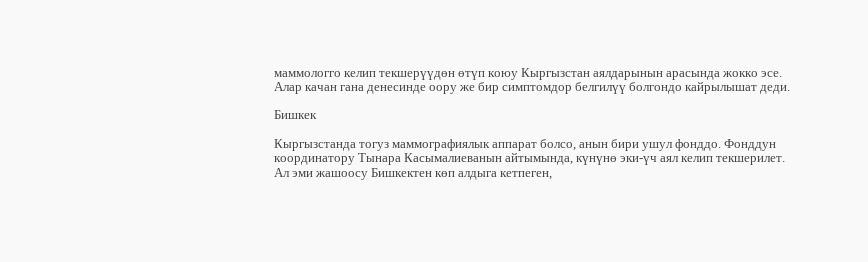маммологго келип текшерүүдөн өтүп коюу Кыргызстан аялдарынын арасында жокко эсе. Алар качан гана денесинде оору же бир симптомдор белгилүү болгондо кайрылышат деди.

Бишкек

Кыргызстанда тогуз маммографиялык аппарат болсо, анын бири ушул фонддо. Фонддун координатору Тынара Касымалиеванын айтымында, күнүнө эки-үч аял келип текшерилет. Ал эми жашоосу Бишкектен көп алдыга кетпеген,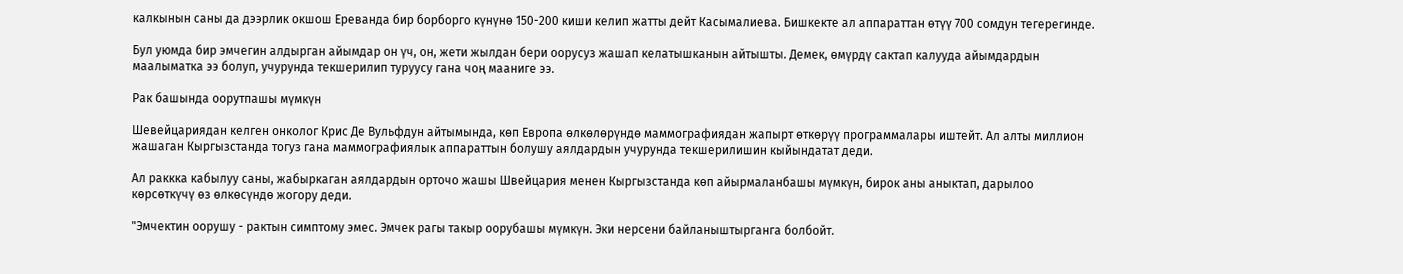калкынын саны да дээрлик окшош Ереванда бир борборго күнүнө 150-200 киши келип жатты дейт Касымалиева. Бишкекте ал аппараттан өтүү 700 сомдун тегерегинде.

Бул уюмда бир эмчегин алдырган айымдар он үч, он, жети жылдан бери оорусуз жашап келатышканын айтышты. Демек, өмүрдү сактап калууда айымдардын маалыматка ээ болуп, учурунда текшерилип туруусу гана чоң мааниге ээ.

Рак башында оорутпашы мүмкүн

Шевейцариядан келген онколог Крис Де Вульфдун айтымында, көп Европа өлкөлөрүндө маммографиядан жапырт өткөрүү программалары иштейт. Ал алты миллион жашаган Кыргызстанда тогуз гана маммографиялык аппараттын болушу аялдардын учурунда текшерилишин кыйындатат деди.

Ал раккка кабылуу саны, жабыркаган аялдардын орточо жашы Швейцария менен Кыргызстанда көп айырмаланбашы мүмкүн, бирок аны аныктап, дарылоо көрсөткүчү өз өлкөсүндө жогору деди.

"Эмчектин оорушу - рактын симптому эмес. Эмчек рагы такыр оорубашы мүмкүн. Эки нерсени байланыштырганга болбойт.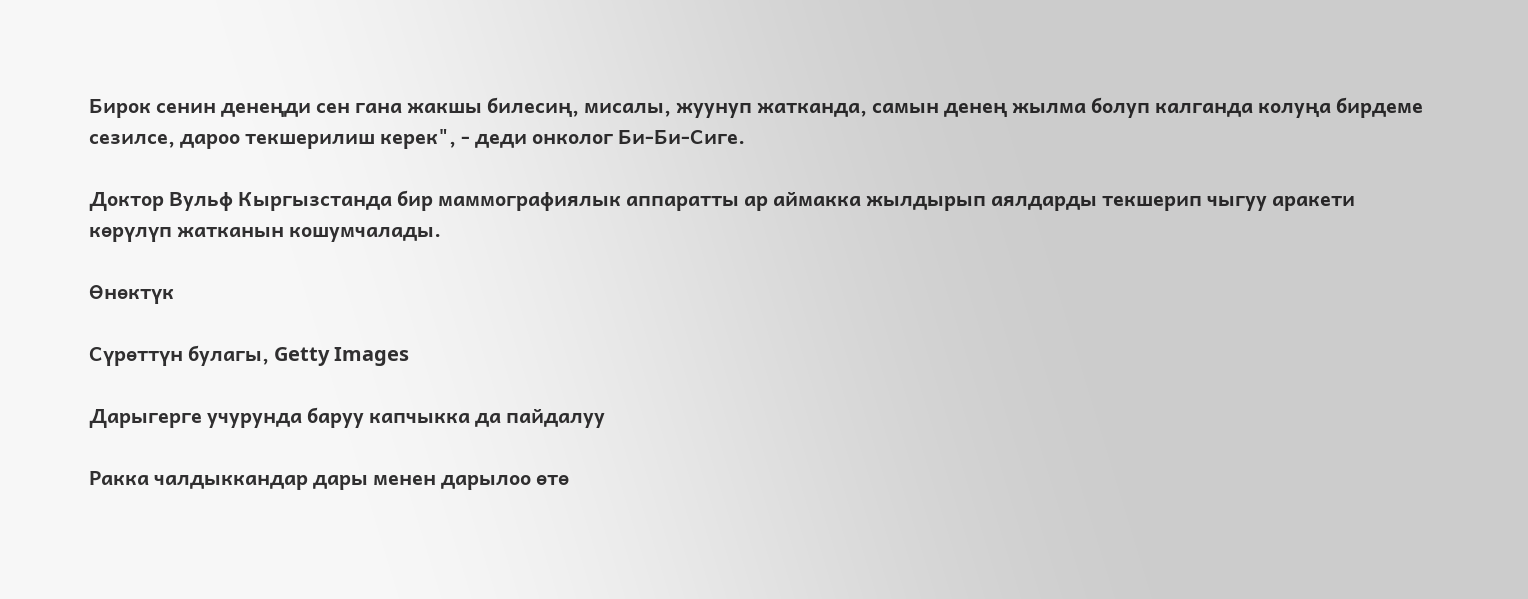Бирок сенин денеңди сен гана жакшы билесиң, мисалы, жуунуп жатканда, самын денең жылма болуп калганда колуңа бирдеме сезилсе, дароо текшерилиш керек", - деди онколог Би-Би-Сиге.

Доктор Вульф Кыргызстанда бир маммографиялык аппаратты ар аймакка жылдырып аялдарды текшерип чыгуу аракети көрүлүп жатканын кошумчалады.

Өнөктүк

Сүрөттүн булагы, Getty Images

Дарыгерге учурунда баруу капчыкка да пайдалуу

Ракка чалдыккандар дары менен дарылоо өтө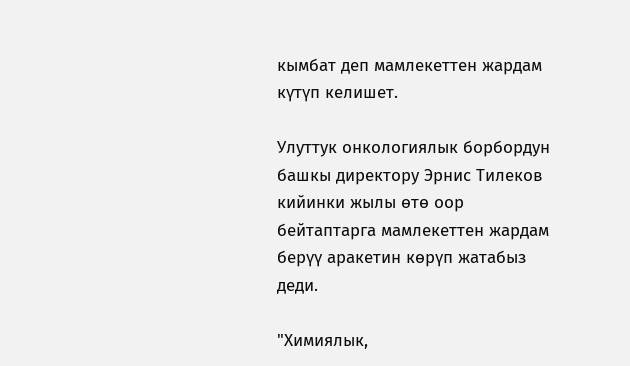кымбат деп мамлекеттен жардам күтүп келишет.

Улуттук онкологиялык борбордун башкы директору Эрнис Тилеков кийинки жылы өтө оор бейтаптарга мамлекеттен жардам берүү аракетин көрүп жатабыз деди.

"Химиялык,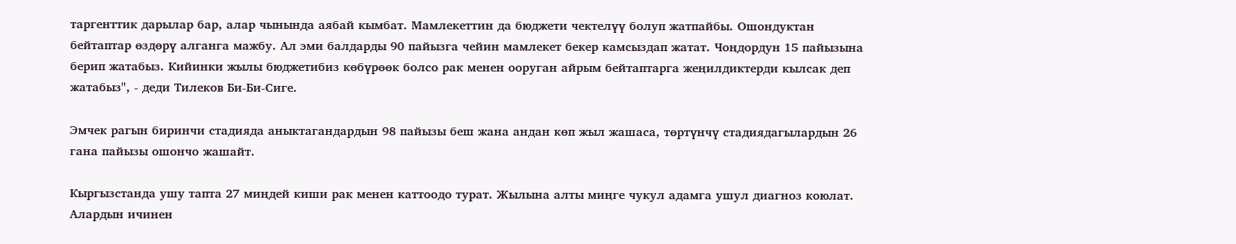таргенттик дарылар бар, алар чынында аябай кымбат. Мамлекеттин да бюджети чектелүү болуп жатпайбы. Ошондуктан бейтаптар өздөрү алганга мажбу. Ал эми балдарды 90 пайызга чейин мамлекет бекер камсыздап жатат. Чоңдордун 15 пайызына берип жатабыз. Кийинки жылы бюджетибиз көбүрөөк болсо рак менен ооруган айрым бейтаптарга жеңилдиктерди кылсак деп жатабыз", - деди Тилеков Би-Би-Сиге.

Эмчек рагын биринчи стадияда аныктагандардын 98 пайызы беш жана андан көп жыл жашаса, төртүнчү стадиядагылардын 26 гана пайызы ошончо жашайт.

Кыргызстанда ушу тапта 27 миңдей киши рак менен каттоодо турат. Жылына алты миңге чукул адамга ушул диагноз коюлат. Алардын ичинен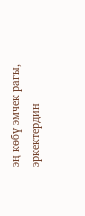эң көбү эмчек рагы, эркектердин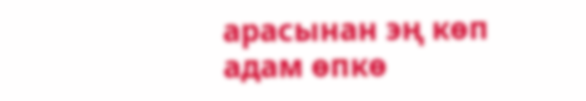арасынан эң көп адам өпкө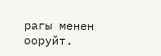рагы менен ооруйт.